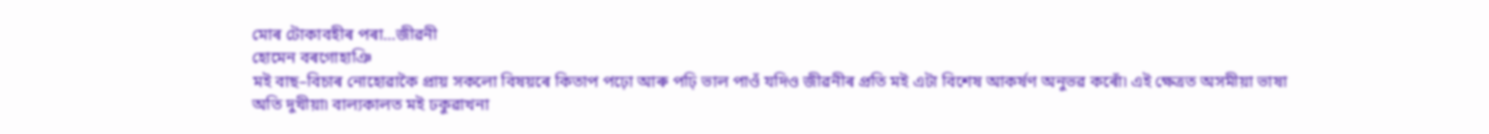মোৰ টোকাবহীৰ পৰা…জীৱনী
হোমেন বৰগোহাঞি
মই বাছ–বিচাৰ নোহোৱাকৈ প্রায় সকলো বিষয়ৰে কিতাপ পঢ়ো আৰু পঢ়ি ভাল পাওঁ যদিও জীৱনীৰ প্রতি মই এটা বিশেষ আকর্ষণ অনুভৱ কৰোঁ৷ এই ক্ষেত্রত অসমীয়া ভাষা অতি দুখীয়া৷ বাল্যকালত মই ঢকুৱাখনা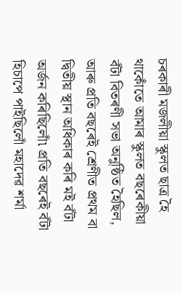চৰকাৰী মজলীয়া স্কুলত ছাত্র হৈ থাকোঁতে আমাৰ স্কুলত বছৰেকীয়া বঁটা বিতৰণী সভা অনুষ্ঠিত হৈছিল, আৰু প্রতি বছৰেই শ্রেণীত প্রথম বা দ্বিতীয় স্থান অধিকাৰ কৰি মই বঁটা অর্জন কৰিছিলোঁ৷ প্রতি বছৰেই বঁটা হিচাপে পাইছিলোঁ মহাদেৱ শর্মা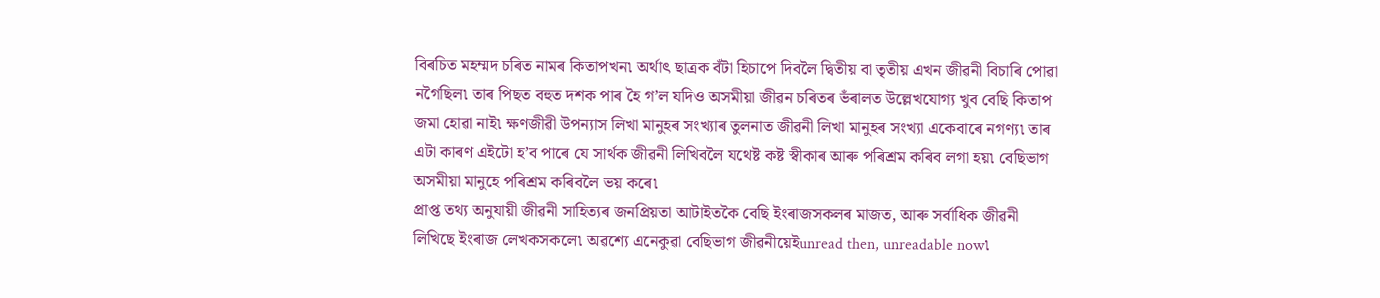বিৰচিত মহম্মদ চৰিত নামৰ কিতাপখন৷ অর্থাৎ ছাত্রক বঁটা হিচাপে দিবলৈ দ্বিতীয় বা তৃতীয় এখন জীৱনী বিচাৰি পোৱা নগৈছিল৷ তাৰ পিছত বহুত দশক পাৰ হৈ গ’ল যদিও অসমীয়া জীৱন চৰিতৰ ভঁৰালত উল্লেখযোগ্য খুব বেছি কিতাপ জমা হোৱা নাই৷ ক্ষণজীৱী উপন্যাস লিখা মানুহৰ সংখ্যাৰ তুলনাত জীৱনী লিখা মানুহৰ সংখ্যা একেবাৰে নগণ্য৷ তাৰ এটা কাৰণ এইটো হ’ব পাৰে যে সার্থক জীৱনী লিখিবলৈ যথেষ্ট কষ্ট স্বীকাৰ আৰু পৰিশ্রম কৰিব লগা হয়৷ বেছিভাগ অসমীয়া মানুহে পৰিশ্রম কৰিবলৈ ভয় কৰে৷
প্রাপ্ত তথ্য অনুযায়ী জীৱনী সাহিত্যৰ জনপ্রিয়তা আটাইতকৈ বেছি ইংৰাজসকলৰ মাজত, আৰু সর্বাধিক জীৱনী লিখিছে ইংৰাজ লেখকসকলে৷ অৱশ্যে এনেকুৱা বেছিভাগ জীৱনীয়েইunread then, unreadable now৷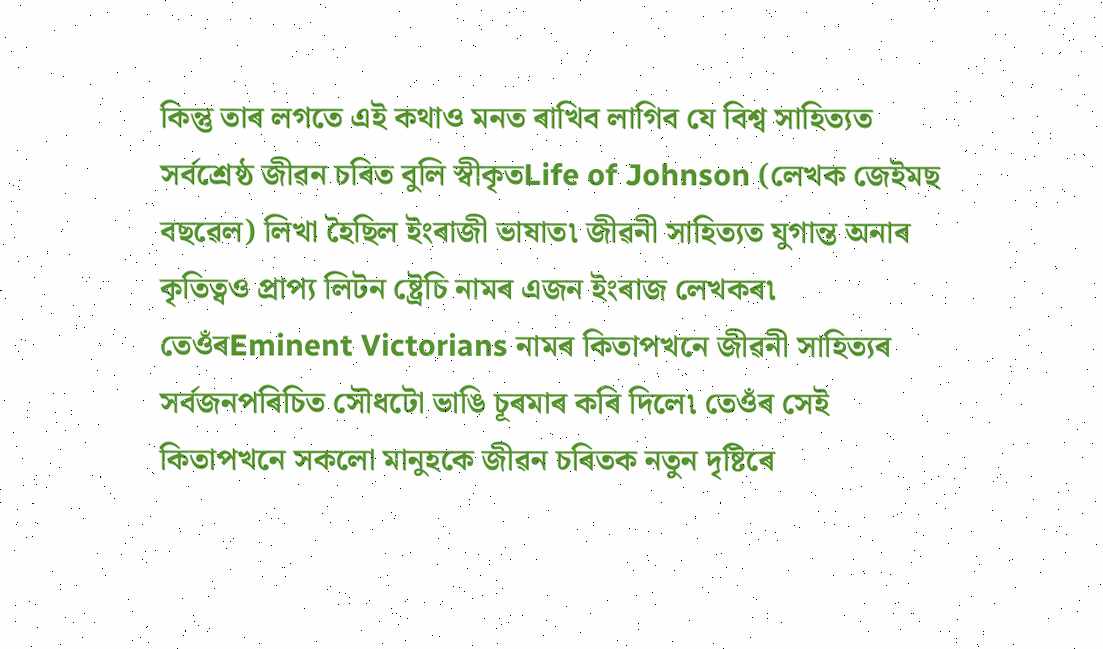কিন্তু তাৰ লগতে এই কথাও মনত ৰাখিব লাগিব যে বিশ্ব সাহিত্যত সর্বশ্রেষ্ঠ জীৱন চৰিত বুলি স্বীকৃতLife of Johnson (লেখক জেইমছ বছৱেল) লিখা হৈছিল ইংৰাজী ভাষাত৷ জীৱনী সাহিত্যত যুগান্ত অনাৰ কৃতিত্বও প্রাপ্য লিটন ষ্ট্রেচি নামৰ এজন ইংৰাজ লেখকৰ৷ তেওঁৰEminent Victorians নামৰ কিতাপখনে জীৱনী সাহিত্যৰ সর্বজনপৰিচিত সৌধটো ভাঙি চূৰমাৰ কৰি দিলে৷ তেওঁৰ সেই কিতাপখনে সকলো মানুহকে জীৱন চৰিতক নতুন দৃষ্টিৰে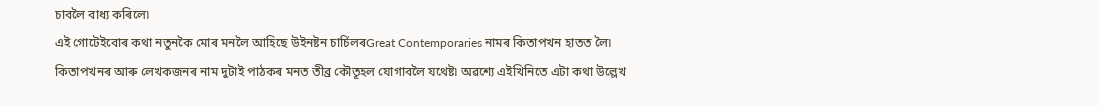চাবলৈ বাধ্য কৰিলে৷
এই গোটেইবোৰ কথা নতুনকৈ মোৰ মনলৈ আহিছে উইনষ্টন চার্চিলৰGreat Contemporaries নামৰ কিতাপখন হাতত লৈ৷ কিতাপখনৰ আৰু লেখকজনৰ নাম দুটাই পাঠকৰ মনত তীব্র কৌতূহল যোগাবলৈ যথেষ্ট৷ অৱশ্যে এইখিনিতে এটা কথা উল্লেখ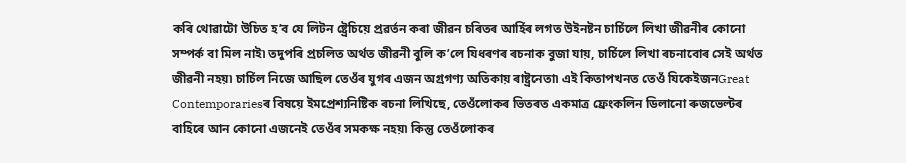কৰি থোৱাটো উচিত হ’ব যে লিটন ষ্ট্রেচিয়ে প্রৱর্তন কৰা জীৱন চৰিতৰ আর্হিৰ লগত উইনষ্টন চার্চিলে লিখা জীৱনীৰ কোনো সম্পর্ক বা মিল নাই৷ তদুপৰি প্রচলিত অর্থত জীৱনী বুলি ক’লে যিধৰণৰ ৰচনাক বুজা যায়, চার্চিলে লিখা ৰচনাবোৰ সেই অর্থত জীৱনী নহয়৷ চার্চিল নিজে আছিল তেওঁৰ যুগৰ এজন অগ্রগণ্য অতিকায় ৰাষ্ট্রনেতা৷ এই কিতাপখনত তেওঁ যিকেইজনGreat Contemporariesৰ বিষয়ে ইমপ্রেশ্যনিষ্টিক ৰচনা লিখিছে, তেওঁলোকৰ ভিতৰত একমাত্র ফ্রেংকলিন ডিলানো ৰুজভেল্টৰ বাহিৰে আন কোনো এজনেই তেওঁৰ সমকক্ষ নহয়৷ কিন্তু তেওঁলোকৰ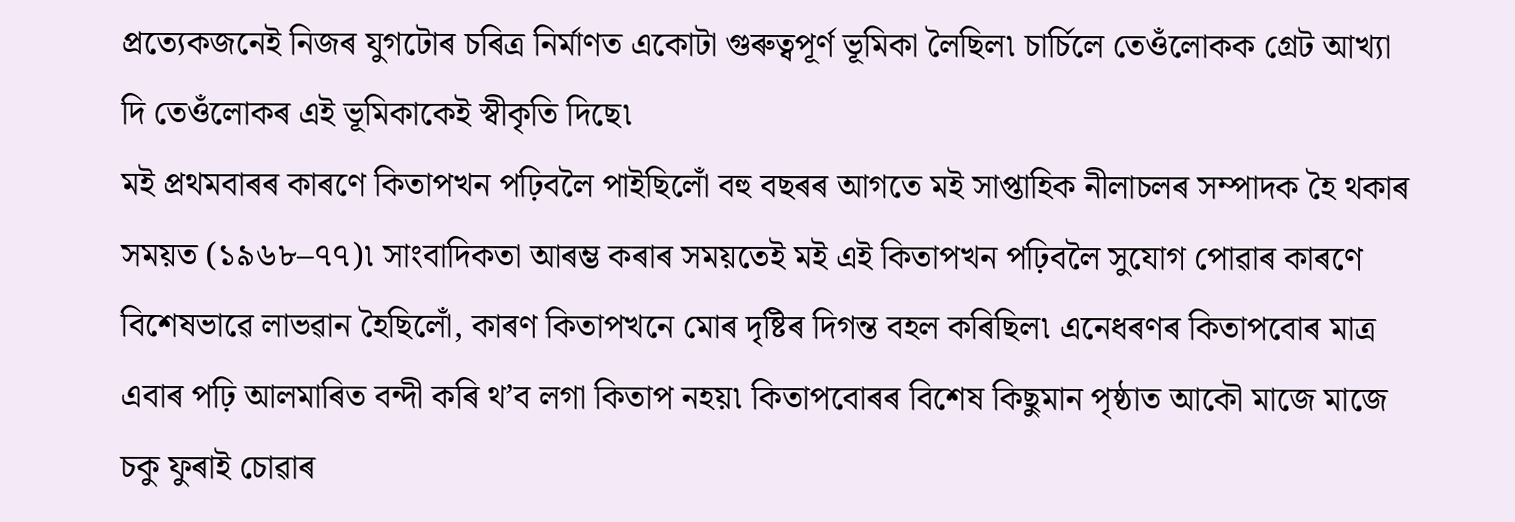প্রত্যেকজনেই নিজৰ যুগটোৰ চৰিত্র নির্মাণত একোটা গুৰুত্বপূর্ণ ভূমিকা লৈছিল৷ চার্চিলে তেওঁলোকক গ্রেট আখ্যা দি তেওঁলোকৰ এই ভূমিকাকেই স্বীকৃতি দিছে৷
মই প্রথমবাৰৰ কাৰণে কিতাপখন পঢ়িবলৈ পাইছিলোঁ বহু বছৰৰ আগতে মই সাপ্তাহিক নীলাচলৰ সম্পাদক হৈ থকাৰ সময়ত (১৯৬৮–৭৭)৷ সাংবাদিকতা আৰম্ভ কৰাৰ সময়তেই মই এই কিতাপখন পঢ়িবলৈ সুযোগ পোৱাৰ কাৰণে বিশেষভাৱে লাভৱান হৈছিলোঁ, কাৰণ কিতাপখনে মোৰ দৃষ্টিৰ দিগন্ত বহল কৰিছিল৷ এনেধৰণৰ কিতাপবোৰ মাত্র এবাৰ পঢ়ি আলমাৰিত বন্দী কৰি থ’ব লগা কিতাপ নহয়৷ কিতাপবোৰৰ বিশেষ কিছুমান পৃষ্ঠাত আকৌ মাজে মাজে চকু ফুৰাই চোৱাৰ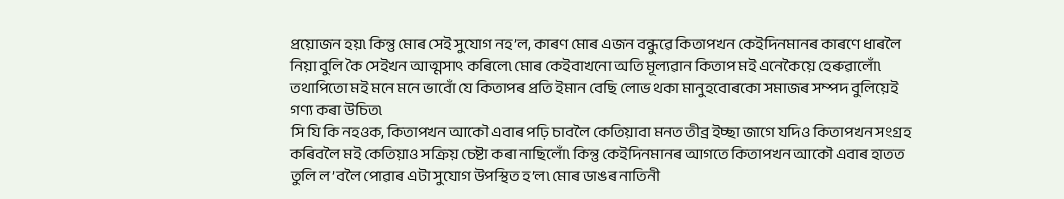প্রয়োজন হয়৷ কিন্তু মোৰ সেই সুযোগ নহ’ল, কাৰণ মোৰ এজন বন্ধুৱে কিতাপখন কেইদিনমানৰ কাৰণে ধাৰলৈ নিয়া বুলি কৈ সেইখন আত্মসাৎ কৰিলে৷ মোৰ কেইবাখনো অতি মূল্যৱান কিতাপ মই এনেকৈয়ে হেৰুৱালোঁ৷ তথাপিতো মই মনে মনে ভাবোঁ যে কিতাপৰ প্রতি ইমান বেছি লোভ থকা মানুহবোৰকো সমাজৰ সম্পদ বুলিয়েই গণ্য কৰা উচিত৷
সি যি কি নহওক, কিতাপখন আকৌ এবাৰ পঢ়ি চাবলৈ কেতিয়াবা মনত তীব্র ইচ্ছা জাগে যদিও কিতাপখন সংগ্রহ কৰিবলৈ মই কেতিয়াও সক্রিয় চেষ্টা কৰা নাছিলোঁ৷ কিন্তু কেইদিনমানৰ আগতে কিতাপখন আকৌ এবাৰ হাতত তুলি ল’বলৈ পোৱাৰ এটা সুযোগ উপস্থিত হ’ল৷ মোৰ ডাঙৰ নাতিনী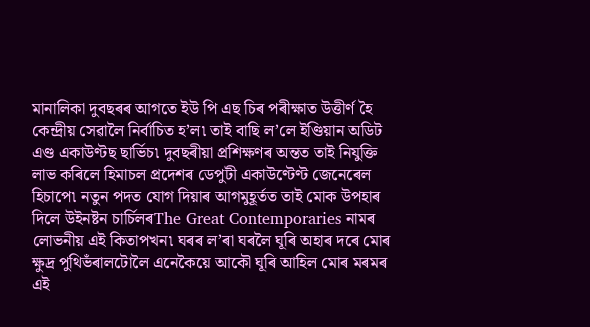মানালিকা দুবছৰৰ আগতে ইউ পি এছ চিৰ পৰীক্ষাত উত্তীর্ণ হৈ কেন্দ্রীয় সেৱালৈ নির্বাচিত হ’ল৷ তাই বাছি ল’লে ইণ্ডিয়ান অডিট এণ্ড একাউণ্টছ ছার্ভিচ৷ দুবছৰীয়া প্রশিক্ষণৰ অন্তত তাই নিযুক্তি লাভ কৰিলে হিমাচল প্রদেশৰ ডেপুটী একাউণ্টেণ্ট জেনেৰেল হিচাপে৷ নতুন পদত যোগ দিয়াৰ আগমুহূর্তত তাই মোক উপহাৰ দিলে উইনষ্টন চার্চিলৰThe Great Contemporaries নামৰ লোভনীয় এই কিতাপখন৷ ঘৰৰ ল’ৰা ঘৰলৈ ঘূৰি অহাৰ দৰে মোৰ ক্ষুদ্র পুথিভঁৰালটোলৈ এনেকৈয়ে আকৌ ঘূৰি আহিল মোৰ মৰমৰ এই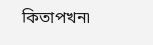কিতাপখন৷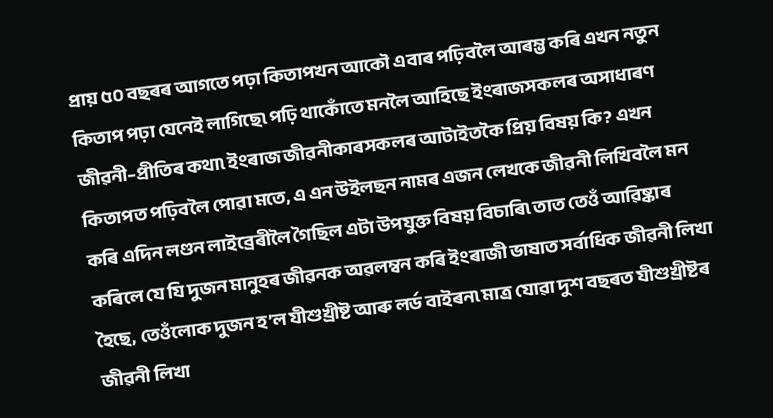প্রায় ৫০ বছৰৰ আগতে পঢ়া কিতাপখন আকৌ এবাৰ পঢ়িবলৈ আৰম্ভ কৰি এখন নতুন কিতাপ পঢ়া যেনেই লাগিছে৷ পঢ়ি থাকোঁতে মনলৈ আহিছে ইংৰাজসকলৰ অসাধাৰণ জীৱনী–প্রীতিৰ কথা৷ ইংৰাজ জীৱনীকাৰসকলৰ আটাইতকৈ প্রিয় বিষয় কি? এখন কিতাপত পঢ়িবলৈ পোৱা মতে, এ এন উইলছন নামৰ এজন লেখকে জীৱনী লিখিবলৈ মন কৰি এদিন লণ্ডন লাইব্রেৰীলৈ গৈছিল এটা উপযুক্ত বিষয় বিচাৰি৷ তাত তেওঁ আৱিষ্কাৰ কৰিলে যে যি দুজন মানুহৰ জীৱনক অৱলম্বন কৰি ইংৰাজী ভাষাত সর্বাধিক জীৱনী লিখা হৈছে, তেওঁলোক দুজন হ’ল যীশুখ্রীষ্ট আৰু লর্ড বাইৰন৷ মাত্র যোৱা দুশ বছৰত যীশুখ্রীষ্টৰ জীৱনী লিখা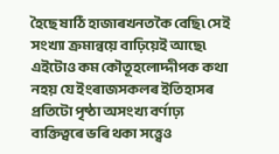হৈছে ষাঠি হাজাৰখনতকৈ বেছি৷ সেই সংখ্যা ক্রমান্বয়ে বাঢ়িয়েই আছে৷ এইটোও কম কৌতূহলোদ্দীপক কথা নহয় যে ইংৰাজসকলৰ ইতিহাসৰ প্রতিটো পৃষ্ঠা অসংখ্য বর্ণাঢ়্য ব্যক্তিত্বৰে ভৰি থকা সত্ত্বেও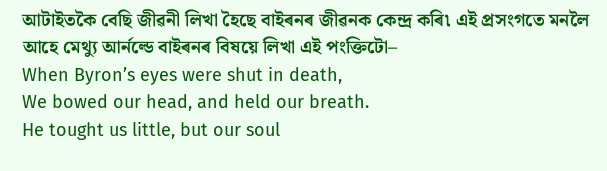আটাইতকৈ বেছি জীৱনী লিখা হৈছে বাইৰনৰ জীৱনক কেন্দ্র কৰি৷ এই প্রসংগতে মনলৈ আহে মেথ্যু আর্নল্ডে বাইৰনৰ বিষয়ে লিখা এই পংক্তিটো–
When Byron’s eyes were shut in death,
We bowed our head, and held our breath.
He tought us little, but our soul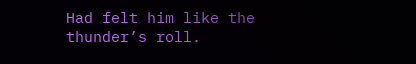Had felt him like the thunder’s roll.